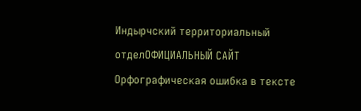Индырчский территориальный отделОФИЦИАЛЬНЫЙ САЙТ
Орфографическая ошибка в тексте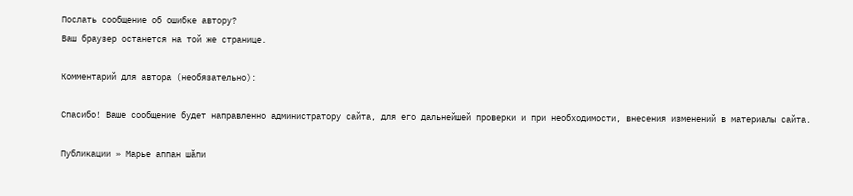Послать сообщение об ошибке автору?
Ваш браузер останется на той же странице.

Комментарий для автора (необязательно):

Спасибо! Ваше сообщение будет направленно администратору сайта, для его дальнейшей проверки и при необходимости, внесения изменений в материалы сайта.

Публикации » Марье аппан шăпи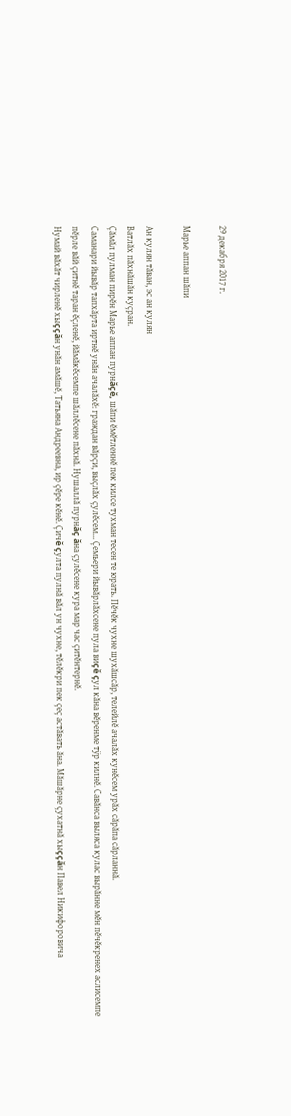29 декабря 2017 г.

Марье аппан шăпи

Ан кулян тăван, эс ан кулян
Ватлăх пăхнăшăн куçран.
Çăмăл пулман пирĕн Марье аппан пурнăçĕ, шăпи ĕмĕтленнĕ пек килсе тухман тесен те юрать. Пĕчĕк чухне шухăшсăр, телейлĕ ачалăх кунĕсем урăх сăрăпа сăрланнă.
Саманари йывăр тапхăрта иртнĕ унăн ачалăхĕ: граждан вăрçи, выçлăх çулĕсем... Çемьери йывăрлăхсене пула виçĕ çул кăна вĕренме тÿр килнĕ. Савăнса выляса кулас вырăнне мĕн пĕчĕкренех аслисемпе пĕрле вăй çитнĕ таран ĕçленĕ, йăмăкĕсемпе шăллĕсене пăхнă. Нушаллă пурнăç ăна çулĕсене кура мар час çитĕнтернĕ.
Нумай вăхăт чирленĕ хыççăн унăн амăшĕ, Татьяна Андреевна, ир çĕре кĕнĕ. Çичĕ çулта пулнă вăл ун чухне, тĕлĕкри пек çеç астăвать ăна. Мăшăрне çухатнă хыççăн Павел Никифоровича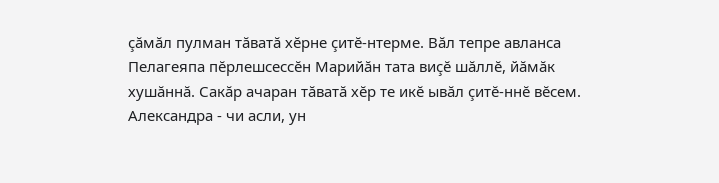çăмăл пулман тăватă хĕрне çитĕ-нтерме. Вăл тепре авланса Пелагеяпа пĕрлешсессĕн Марийăн тата виçĕ шăллĕ, йăмăк хушăннă. Сакăр ачаран тăватă хĕр те икĕ ывăл çитĕ-ннĕ вĕсем. Александра - чи асли, ун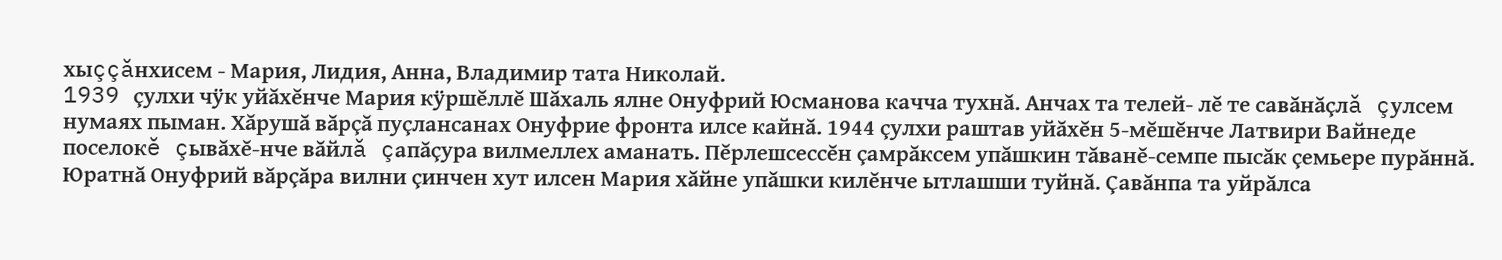хыççăнхисем - Мария, Лидия, Анна, Владимир тата Николай.
1939 çулхи чÿк уйăхĕнче Мария кÿршĕллĕ Шăхаль ялне Онуфрий Юсманова качча тухнă. Анчах та телей- лĕ те савăнăçлă çулсем нумаях пыман. Хăрушă вăрçă пуçлансанах Онуфрие фронта илсе кайнă. 1944 çулхи раштав уйăхĕн 5-мĕшĕнче Латвири Вайнеде поселокĕ çывăхĕ-нче вăйлă çапăçура вилмеллех аманать. Пĕрлешсессĕн çамрăксем упăшкин тăванĕ-семпе пысăк çемьере пурăннă. Юратнă Онуфрий вăрçăра вилни çинчен хут илсен Мария хăйне упăшки килĕнче ытлашши туйнă. Çавăнпа та уйрăлса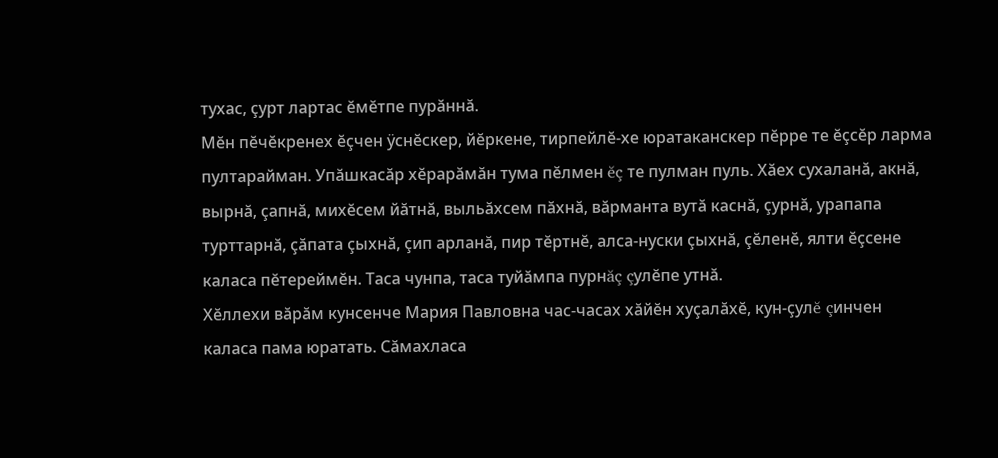тухас, çурт лартас ĕмĕтпе пурăннă.
Мĕн пĕчĕкренех ĕçчен ÿснĕскер, йĕркене, тирпейлĕ-хе юратаканскер пĕрре те ĕçсĕр ларма пултарайман. Упăшкасăр хĕрарăмăн тума пĕлмен ĕç те пулман пуль. Хăех сухаланă, акнă, вырнă, çапнă, михĕсем йăтнă, выльăхсем пăхнă, вăрманта вутă каснă, çурнă, урапапа турттарнă, çăпата çыхнă, çип арланă, пир тĕртнĕ, алса-нуски çыхнă, çĕленĕ, ялти ĕçсене каласа пĕтереймĕн. Таса чунпа, таса туйăмпа пурнăç çулĕпе утнă.
Хĕллехи вăрăм кунсенче Мария Павловна час-часах хăйĕн хуçалăхĕ, кун-çулĕ çинчен каласа пама юратать. Сăмахласа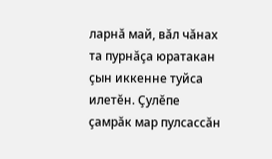ларнă май, вăл чăнах та пурнăçа юратакан çын иккенне туйса илетĕн. Çулĕпе çамрăк мар пулсассăн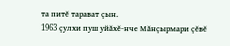та питĕ тарават çын.
1963 çулхи пуш уйăхĕ-нче Мăнçырмари çĕвĕ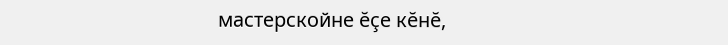мастерскойне ĕçе кĕнĕ,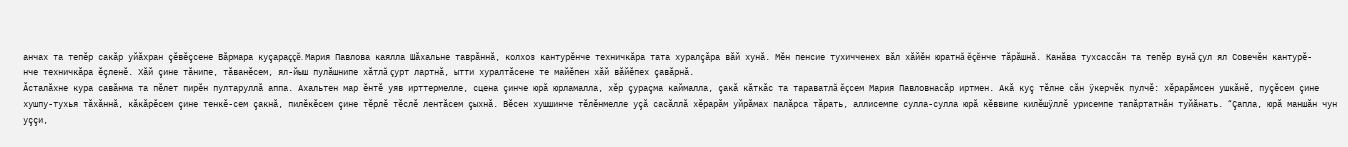анчах та тепĕр сакăр уйăхран çĕвĕçсене Вăрмара куçараççĕ. Мария Павлова каялла Шăхальне таврăннă, колхоз кантурĕнче техничкăра тата хуралçăра вăй хунă. Мĕн пенсие тухичченех вăл хăйĕн юратнă ĕçĕнче тăрăшнă. Канăва тухсассăн та тепĕр вунă çул ял Совечĕн кантурĕ- нче техничкăра ĕçленĕ. Хăй çине тăнипе, тăванĕсем, ял-йыш пулăшнипе хăтлă çурт лартнă, ытти хуралтăсене те майĕпен хăй вăйĕпех çавăрнă.
Ăсталăхне кура савăнма та пĕлет пирĕн пултаруллă аппа. Ахальтен мар ĕнтĕ уяв ирттермелле, сцена çинче юрă юрламалла, хĕр çураçма каймалла, çакă кăткăс та тараватлă ĕçсем Мария Павловнасăр иртмен. Акă куç тĕлне сăн ÿкерчĕк пулчĕ: хĕрарăмсен ушкăнĕ, пуçĕсем çине хушпу-тухья тăхăннă, кăкăрĕсем çине тенкĕ-сем çакнă, пилĕкĕсем çине тĕрлĕ тĕслĕ лентăсем çыхнă. Вĕсен хушшинче тĕлĕнмелле уçă сасăллă хĕрарăм уйрăмах палăрса тăрать, аллисемпе сулла-сулла юрă кĕввипе килĕшÿллĕ урисемпе тапăртатнăн туйăнать. “Çапла, юрă маншăн чун уççи,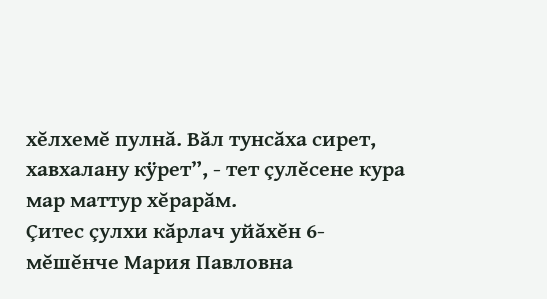хĕлхемĕ пулнă. Вăл тунсăха сирет, хавхалану кÿрет”, - тет çулĕсене кура мар маттур хĕрарăм.
Çитес çулхи кăрлач уйăхĕн 6-мĕшĕнче Мария Павловна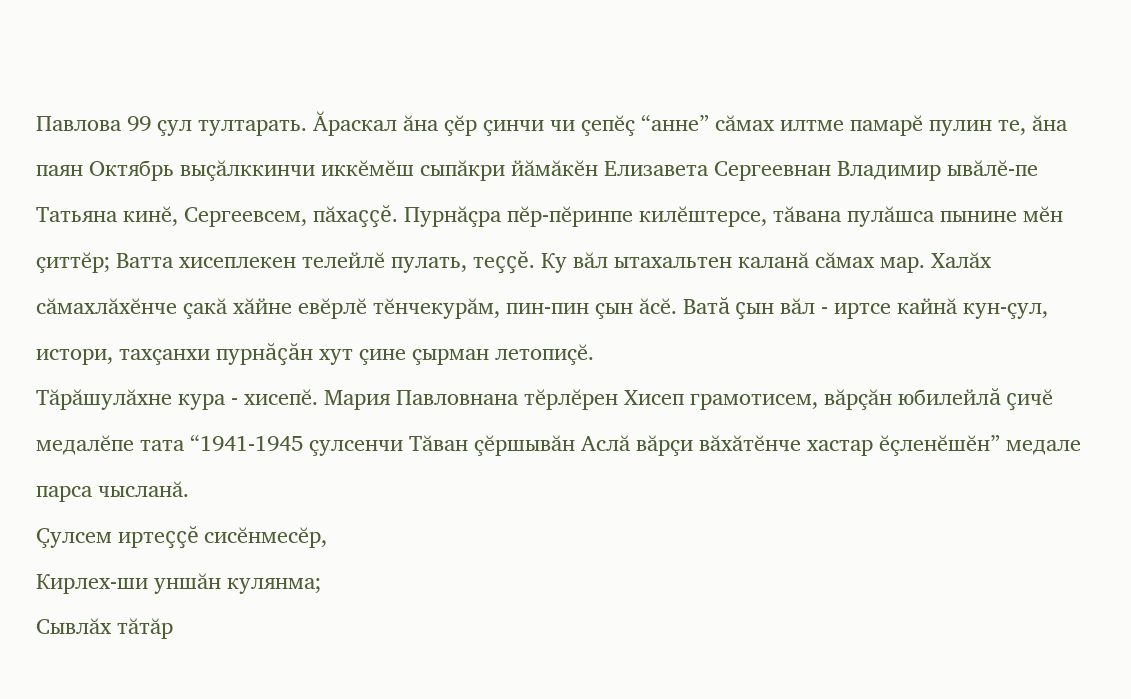Павлова 99 çул тултарать. Ăраскал ăна çĕр çинчи чи çепĕç “анне” сăмах илтме памарĕ пулин те, ăна паян Октябрь выçăлккинчи иккĕмĕш сыпăкри йăмăкĕн Елизавета Сергеевнан Владимир ывăлĕ-пе Татьяна кинĕ, Сергеевсем, пăхаççĕ. Пурнăçра пĕр-пĕринпе килĕштерсе, тăвана пулăшса пынине мĕн çиттĕр; Ватта хисеплекен телейлĕ пулать, теççĕ. Ку вăл ытахальтен каланă сăмах мар. Халăх сăмахлăхĕнче çакă хăйне евĕрлĕ тĕнчекурăм, пин-пин çын ăсĕ. Ватă çын вăл - иртсе кайнă кун-çул, истори, тахçанхи пурнăçăн хут çине çырман летопиçĕ.
Тăрăшулăхне кура - хисепĕ. Мария Павловнана тĕрлĕрен Хисеп грамотисем, вăрçăн юбилейлă çичĕ медалĕпе тата “1941-1945 çулсенчи Тăван çĕршывăн Аслă вăрçи вăхăтĕнче хастар ĕçленĕшĕн” медале парса чысланă.
Çулсем иртеççĕ сисĕнмесĕр,
Кирлех-ши уншăн кулянма;
Сывлăх тăтăр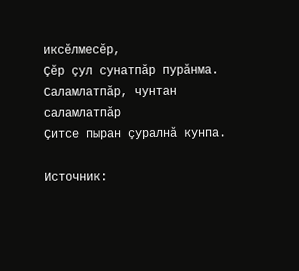иксĕлмесĕр,
Çĕр çул сунатпăр пурăнма.
Саламлатпăр, чунтан саламлатпăр
Çитсе пыран çуралнă кунпа.

Источник: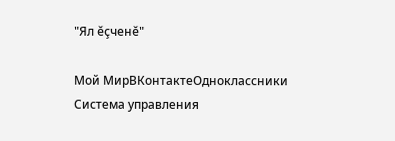"Ял ĕçченĕ"

Мой МирВКонтактеОдноклассники
Система управления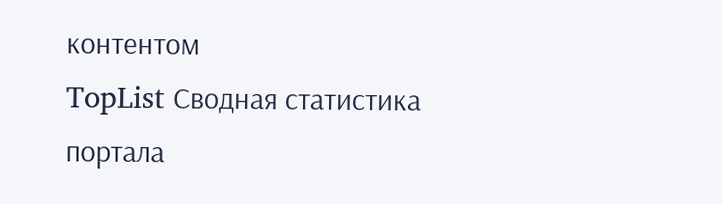контентом
TopList Сводная статистика портала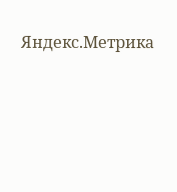Яндекс.Метрика